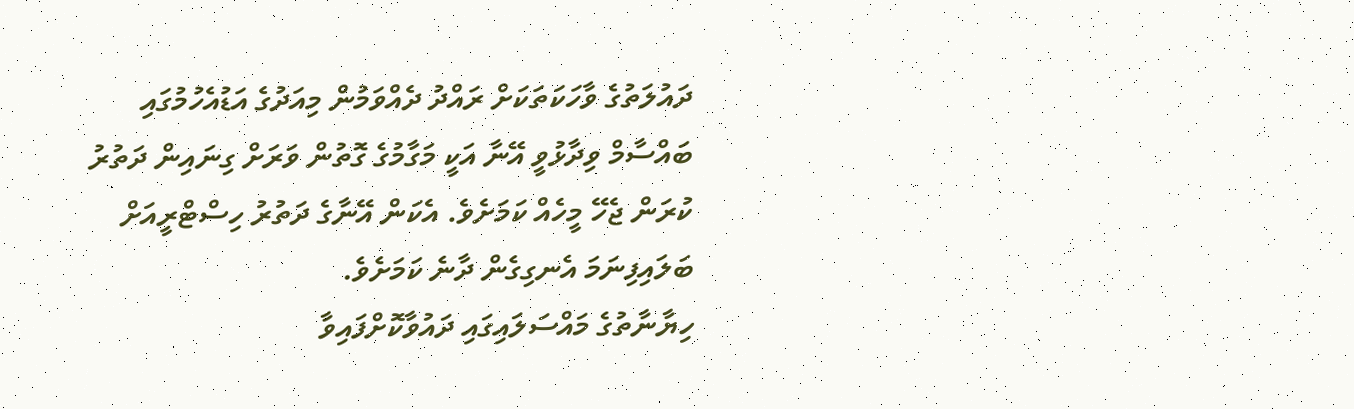ދައުލަތުގެ ވާހަކަތަކަށް ރައްދު ދެއްވަމުން މިއަދުގެ އަޑުއެހުމުގައި ބައްސާމް ވިދާޅުވީ އޭނާ އަކީ މަގާމުގެ ގޮތުން ވަރަށް ގިނައިން ދަތުރު ކުރަން ޖެހޭ މީހެއް ކަމަށެވެ. އެކަން އޭނާގެ ދަތުރު ހިސްޓްރީއަށް ބަލައިފިނަމަ އެނގިގެން ދާނެ ކަމަށެވެ.
ހިޔާނާތުގެ މައްސަލައިގައި ދައުވާކޮށްފައިވާ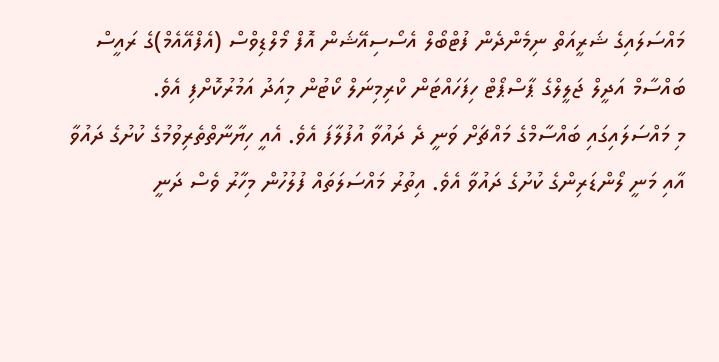މައްސަލައިގެ ޝަރީއަތް ނިމެންދެން ފުޓްބޯލް އެސޯސިއޭޝަން އޮފް މޯލްޑިވްސް (އެފްއޭއެމް)ގެ ރައީސް ބައްސާމް އަދީލް ޖަލީލްގެ ޕާސްޕޯޓް ހިފަހައްޓަން ކްރިމިނަލް ކޯޓުން މިއަދު އަމުރުކޮށްފި އެވެ.
މި މައްސަލައިގައި ބައްސާމްގެ މައްޗަށް ވަނީ ދެ ދައުވާ އުފުލާފަ އެވެ. އެއީ ހިޔާނާތްތެރިވުމުގެ ކުށުގެ ދައުވާ އާއި މަނީ ލޯންޑަރިންގެ ކުށުގެ ދައުވާ އެވެ. އިތުރު މައްސަލަތައް ފުލުހުން މިހާރު ވެސް ދަނީ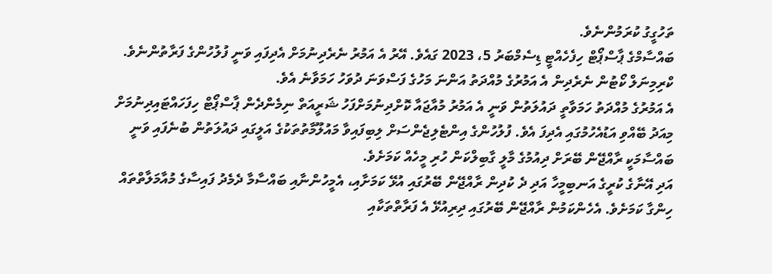ތަހުގީގު ކުރަމުންނެވެ.
ބައްސާމްގެ ޕާސްޕޯޓް ހިފެހެއްޓީ ޑިސެމްބަރު 5، 2023 ގައެވެ. އޭރު އެ އަމުރު ނެރެދިނުމަށް އެދިފައި ވަނީ ފުލުހުންގެ ފަރާތުންނެވެ. ކްރިމިނަލް ކޯޓުން ނެރެދިން އެ އަމުރުގެ މުއްދަތު އަންނަ މަހުގެ ފަސްވަނަ ދުވަހު ހަމަވާނެ އެވެ.
އެ އަމުރުގެ މުއްދަތު ހަމަވާތީ ދައުލަތުން ވަނީ އެ އަމުރު މުއާޖައާ ކޮށްދިނުމަށްފަހު ޝަރީއަތް ނިމެންދެން ޕާސްޕޯޓް ހިފަހައްޓައިދިނުމަށް މިއަދު ބޭއްވި އަޑުއެހުމުގައި އެދިފަ އެވެ. ފުލުހުންގެ އިންޓެލިޖެންސަށް ލިބިފައިވާ މައުލޫމާތުތަކުގެ އަލީގައި ދައުލަތުން ބުނެފައި ވަނީ ބައްސާމަކީ ރާއްޖޭން ބޭރަށް ދިއުމުގެ މާލީ ގާބިލްކަން ހުރި މީހެއް ކަމަށެވެ.
އަދި އޭނާގެ ކުރީގެ އަނބިމީހާ އަދި ދެ ކުދިން ރާއްޖޭން ބޭރުގައި އުޅޭ ކަމަށާއި، އެމީހުންނާއި ބައްސާމާ ދެމެދު ފައިސާގެ މުއާމަލާތްތައް ހިންގާ ކަމަށެވެ. އެހެންކަމުން ރާއްޖޭން ބޭރުގައި ދިރިއުޅޭ އެ ފަރާތްތަކާއި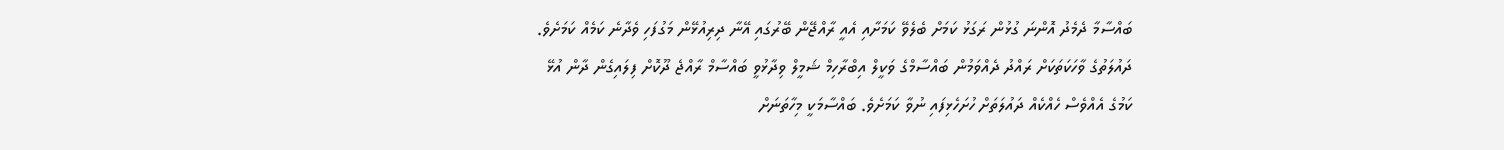ބައްސާމާ ދެމެދު އޮންނަ ގުޅުން ރަގަޅު ކަމަށް ބެލެވޭ ކަމަށާއި އެއީ ރާއްޖޭން ބޭރުގައި އޭނާ ދިރިއުޅޭން މަގުފަހި ވެދާނެ ކަމެއް ކަމަށެވެ.
ދައުލަތުގެ ވާހަކަތަކަށް ރައްދު ދެއްވަމުން ބައްސާމްގެ ވަކީލް އިބްރާހިމް ޝަމީލް ވިދާޅުވީ ބައްސާމް ރާއްޖެ ދޫކޮށް ފިލައިގެން ދާން އުޅޭ ކަމުގެ އެއްވެސް ހެއްކެއް ދައުލަތަށް ހުށަހެޅިފައި ނުވާ ކަމަށެވެ. ބައްސާމަކީ މިހާތަނަށް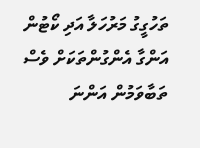ތަހުގީގު މަރުހަލާ އަދި ކޯޓުން އަންގާ އެންގުންތަކަށް ވެސް ތަބާވަމުން އަންނަ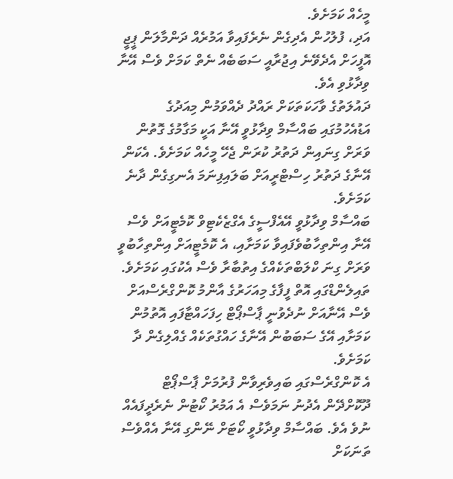މީހެއް ކަމަށެވެ.
އަދި، ފުލުހުން އެދިގެން ނެރެފައިވާ އަމުރެއް ދަންމާލަން ޕީޖީ އޮފީހަށް އެދެވޭނެ އިޖުރާއީ ސަބަބެއް ނެތް ކަމަށް ވެސް އޭނާ ވިދާޅުވި އެވެ.
ދައުލަތުގެ ވާހަކަތަކަށް ރައްދު ދެއްވަމުން މިއަދުގެ އަޑުއެހުމުގައި ބައްސާމް ވިދާޅުވީ އޭނާ އަކީ މަގާމުގެ ގޮތުން ވަރަށް ގިނައިން ދަތުރު ކުރަން ޖެހޭ މީހެއް ކަމަށެވެ. އެކަން އޭނާގެ ދަތުރު ހިސްޓްރީއަށް ބަލައިފިނަމަ އެނގިގެން ދާނެ ކަމަށެވެ.
ބައްސާމް ވިދާޅުވީ އޭއެފްސީގެ އެގްޒެކެޓިވް ކޮމެޓީއަށް ވެސް އޭނާ އިންތިހާބުވެފައިވާ ކަމަށާއި، އެ ކޮމެޓީއަށް އިންތިހާބުވީ ވަރަށް ގިނަ ކްލަބްތަކެއްގެ އިތުބާރާ ވެސް އެކުގައި ކަމަށެވެ. ތައިލެންޑްގައި އޮތް ފީފާގެ މިއަހަރުގެ އާންމު ކޮންގްރެސްއަށް ވެސް އޭނާއަށް ނުދެވުނީ ޕާސްޕޯޓް ހިފަހައްޓާފައި އޮތުމުން ކަމަށާއި އޭގެ ސަބަބުން އޭނާގެ ހައްގުތަކެއް ގެއްލިގެން ދާ ކަމަށެވެ.
އެ ކޮންގްރެސްގައި ބައިވެރިވާން ފުރުމަށް ޕާސްޕޯޓް ދޫކޮށްދޭން އެދުނު ނަމަވެސް އެ އަމުރު ކޯޓުން ނެރެދީފައެއް ނުވެ އެވެ. ބައްސާމް ވިދާޅުވީ ކޯޓަށް ނޭންގި އޭނާ އެއްވެސް ތަނަކަށް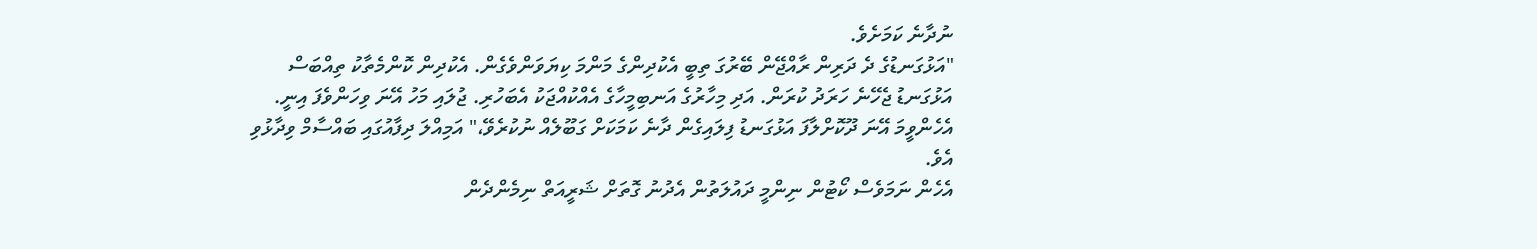ނުދާނެ ކަމަށެވެ.
"އަޅުގަނޑުގެ ދެ ދަރިން ރާއްޖޭން ބޭރުގަ ތިބީ އެކުދިންގެ މަންމަ ކިޔަވަންވެގެން. އެކުދިން ކޮންމެތާކު ތިއްބަސް އަޅުގަނޑު ޖެހޭނެ ހަރަދު ކުރަން. އަދި މިހާރުގެ އަނބިމީހާގެ އެއްކުއްޖަކު އެބަހުރި. ޖުލައި މަހު އޭނަ ވިހަންވެފަ އިނީ. އެހެންވީމަ އޭނަ ދޫކޮށްލާފަ އަޅުގަނޑު ފިލައިގެން ދާނެ ކަމަކަށް ގަބޫލެއް ނުކުރެވޭ،" އަމިއްލަ ދިފާއުގައި ބައްސާމް ވިދާޅުވި އެވެ.
އެހެން ނަމަވެސް ކޯޓުން ނިންމީ ދައުލަތުން އެދުނު ގޮތަށް ޝަރީއަތް ނިމެންދެން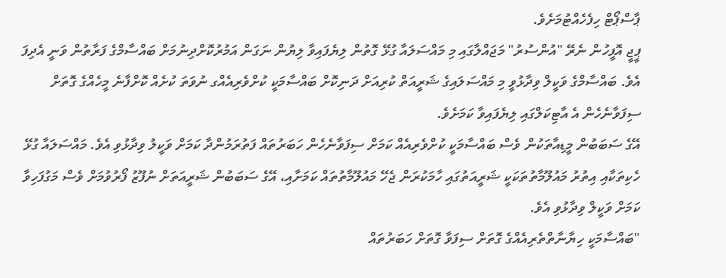ޕާސްޕޯޓް ހިފެހެއްޓުމަށެވެ.
ޕީޖީ އޮފީހުން ނެރޭ "އުންސުރު" މަޖައްލާގައި މި މައްސަލައާ ގުޅޭ ގޮތުން ލިޔެފައިވާ ލިޔުން ނަގަން އަމުރުކޮށްދިނުމަށް ބައްސާމްގެ ފަރާތުން ވަނީ އެދިފަ އެވެ. ބައްސާމްގެ ވަކީލް ވިދާޅުވީ މި މައްސަލައިގެ ޝަރީއަތް ކުރިއަށް ދަނިކޮށް ބައްސާމަކީ ކުށްވެރިއެއްގ ނުވަތަ ކުށެއް ކޮށްފާނެ މީހެއްގެ ގޮތަށް ސިފަވާނެހެން އެ އާޓިކަލްގައި ލިޔެފައިވާ ކަމަށެވެ.
އޭގެ ސަބަބުން މީޑިއާތަކުން ވެސް ބައްސާމަކީ ކުށްވެރިއެއް ކަމަށް ސިފަވާނެހެން ހަބަރުތައް ފަތުރަމުންދާ ކަމަށް ވަކީލު ވިދާޅުވި އެވެ. މައްސަލައާ ގުޅޭ ހެކިތަކާއި އިތުރު މައުލޫމާތުތަކަކީ ޝަރީއަތުގައި ހާމަކުރަން ޖެހޭ މައުލޫމާތުތައް ކަމަށާއި، އޭގެ ސަބަބުން ޝަރީއަތަށް ނުފޫޒު ފޯރުވުމަށް ވެސް މަގުފަހިވާ ކަމަށް ވަކީލް ވިދާޅުވި އެވެ.
"ބައްސާމަކީ ހިޔާނާތްތެރިއެއްގެ ގޮތަށް ސިފަވާ ގޮތަށް ހަބަރުތައް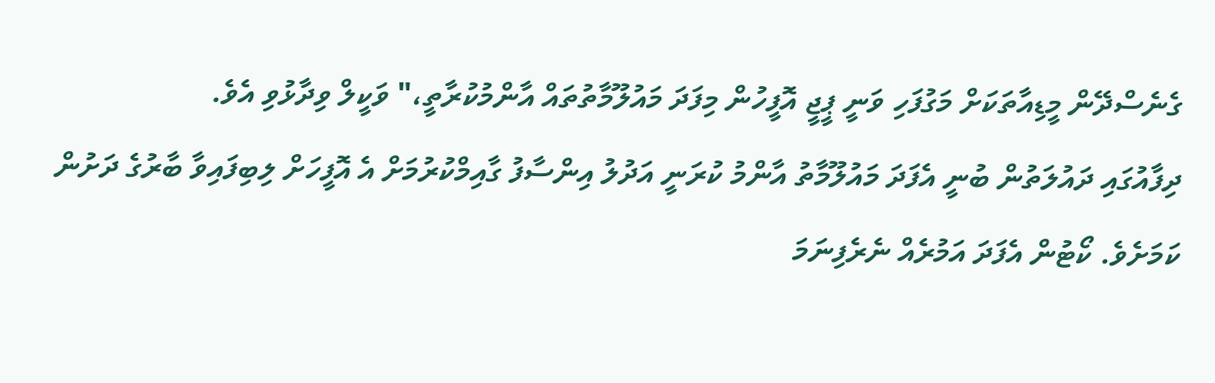ގެނެސްދޭން މީޑިއާތަކަށް މަގުފަހި ވަނީ ޕީޖީ އޮފީހުން މިފަދަ މައުލޫމާތުތައް އާންމުކުރާތީ،" ވަކީލް ވިދާޅުވި އެވެ.
ދިފާއުގައި ދައުލަތުން ބުނީ އެފަދަ މައުލޫމާތު އާންމު ކުރަނީ އަދުލު އިންސާފު ގާއިމްކުރުމަށް އެ އޮފީހަށް ލިބިފައިވާ ބާރުގެ ދަށުން ކަމަށެވެ. ކޯޓުން އެފަދަ އަމުރެއް ނެރެފިނަމަ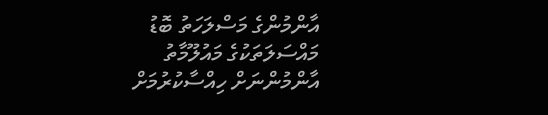އާންމުންގެ މަސްލަހަތު ބޮޑު މައްސަލަތަކުގެ މައުލޫމާތު އާންމުންނަށް ހިއްސާކުރުމަށް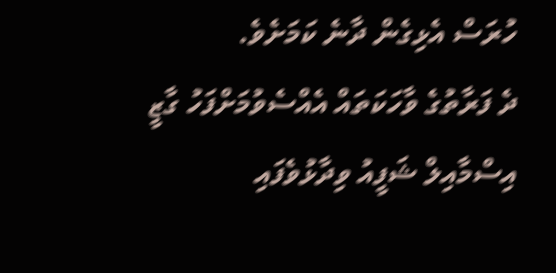ހުރަސް އެޅިގެން ދާނެ ކަމަށެވެ.
ދެ ފަރާތުގެ ވާހަކަތައް އެއްސެވުމަށްފަހު ގާޒީ އިސްމާއިލް ޝަފީއު ވިދާޅުވެފައި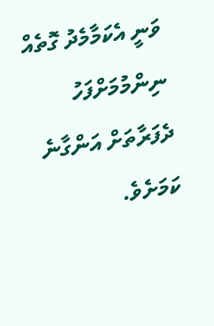ވަނީ އެކަމާމެދު ގޮތެއް ނިންމުމަށްފަހު ދެފަރާތަށް އަންގާނެ ކަމަށެވެ.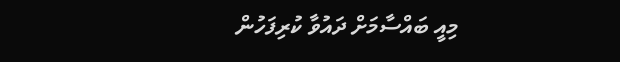މިއީ ބައްސާމަށް ދައުވާ ކުރިފަހުން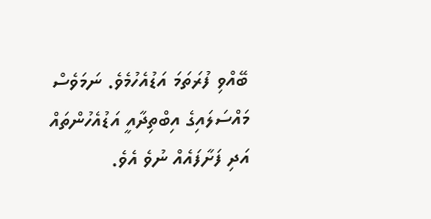ބޭއްވި ފުރަތަމަ އަޑުއެހުމެވެ. ނަމަވެސް މައްސަލައިގެ އިބްތިދާއީ އަޑުއެހުންތައް އަދި ފަށާފައެއް ނުވެ އެވެ.